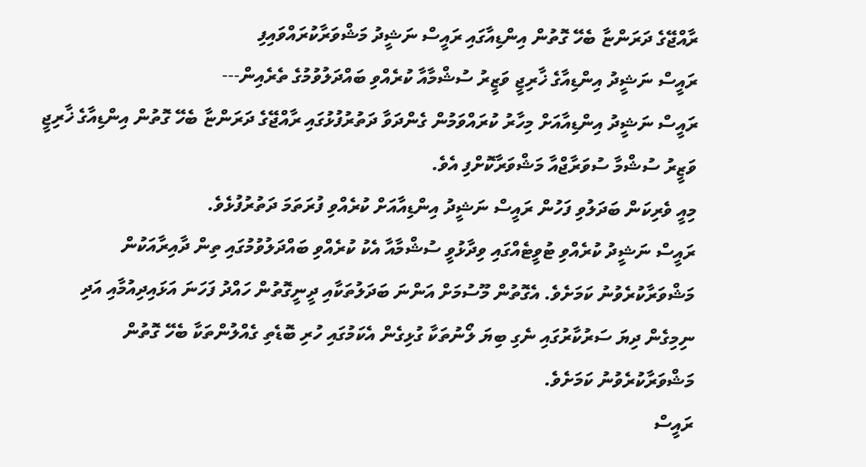ރާއްޖޭގެ ދަރަންޏާ ބެހޭ ގޮތުން އިންޑިއާގައި ރައީސް ނަޝީދު މަޝްވަރާކުރައްވައިފި
ރައީސް ނަޝީދު އިންޑިއާގެ ޚާރިޖީ ވަޒީރު ސުޝްމާއާ ކުރެއްވި ބައްދަލުވުމުގެ ތެރެއިން---
ރައީސް ނަޝީދު އިންޑިއާއަށް މިހާރު ކުރައްވަމުން ގެންދަވާ ދަތުރުފުޅުގައި ރާއްޖޭގެ ދަރަންޏާ ބެހޭ ގޮތުން އިންޑިއާގެ ޚާރިޖީ ވަޒީރު ސުޝްމާ ސުވަރާޖްއާ މަޝްވަރާކޮށްފި އެވެ.
މިއީ ވެރިކަން ބަދަލުވި ފަހުން ރައީސް ނަޝީދު އިންޑިއާއަށް ކުރެއްވި ފުރަތަމަ ދަތުރުފުޅެވެ.
ރައީސް ނަޝީދު ކުރެއްވި ޓުވީޓެއްގައި ވިދާޅުވީ ސުޝްމާއާ އެކު ކުރެއްވި ބައްދަލުވުމުގައި ތިން ދާއިރާއަކުން މަޝްވަރާކުރެވުނު ކަމަށެވެ. އެގޮތުން މޫސުމަށް އަންނަ ބަދަލުތަކާއި ދީނީގޮތުން ހައްދު ފަހަނަ އަޅައިދިއުމާއި އަދި ނިމިގެން ދިޔަ ސަރުކާރުގައި ނެގި ބިޔަ ލޯނުތަކާ ގުޅިގެން އެކަމުގައި ހުރި ބޮޑެތި ގެއްލުންތަކާ ބެހޭ ގޮތުން މަޝްވަރާކުރެވުނު ކަމަށެވެ.
ރައީސް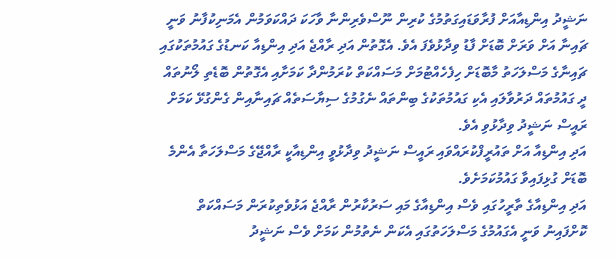ނަޝީދު އިންޑިއާއަށް ފުރާވަޑައިގަތުމުގެ ކުރިން ނޫސްވެރިންނާ ވާހަކަ ދައްކަވަމުން އެމަނިކުފާނު ވަނީ ޗައިނާ އަށް ވަރަށް ބޮޑަށް ފާޑު ވިދާޅުވެފަ އެވެ. އެގޮތުން އަދި ރާއްޖެ އަދި އިންޑިއާ ކަނޑުގެ ގައުމުތަކުގައި ޗައިނާގެ މަސްލަހަތު މާބޮޑަށް ހިފެހެއްޓުމަށް މަސައްކަތް ކުރަމުންދާ ކަމަށާއި އެގޮތުން ބޮޑެތި ލޯނުތައް ދީ ގައުމުތައް ދަރުވާލައި އެކި ގައުމުތަކުގެ ބިންތައް ނެގުމުގެ ސިޔާސަތެއް ޗައިނާއިން ގެންގުޅޭ ކަމަށް ރައީސް ނަޝީދު ވިދާޅުވި އެވެ.
އަދި އިންޑިއާ އަށް ތައުރީފްކުރައްވައި ރައީސް ނަޝީދު ވިދާޅުވީ އިންޑިއާކީ ރާއްޖޭގެ މަސްލަހަތާ އެންމެ ބޮޑަށް ގުޅިފައިވާ ގައުމުކަމަށެވެ.
އަދި އިންޑިއާގެ ތާރީހުގައި ވެސް އިންޑިއާގެ މައި ސަރުކާރުން ރާއްޖެ އަޅުވެތިކުރަން މަސައްކަތް ކޮށްފައިނު ވަނީ އެގައުމުގެ މަސްލަހަތުގައި އެކަން ނެތުމުން ކަމަށް ވެސް ނަޝީދު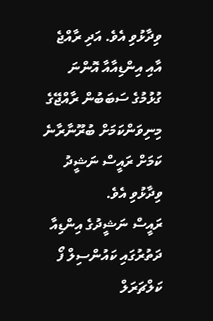ވިދާޅުވި އެވެ. އަދި ރާއްޖެ އާއި އިންޑިއާއާ އޮންނަ ގުޅުމުގެ ސަބަބުން ރާއްޖޭގެ މިނިވަންކަމަށް ބުރޫނާރާނެ ކަމަށް ރައީސް ނަޝީދު ވިދާޅުވި އެވެ.
ރައީސް ނަޝީދުގެ އިންޑިއާ ދަތުރުގައި ކައުންސިލް ފޯ ކަލްޗަރަލް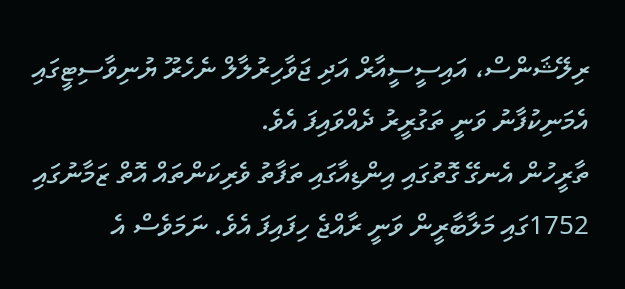ރިލޭޝަންސް، އައިސީސީއާރް އަދި ޖަވާހިރުލާލް ނެހެރޫ ޔުނިވާސިޓީގައި އެމަނިކުފާނު ވަނީ ތަގުރީރު ދެއްވައިފަ އެވެ.
ތާރީހުން އެނގޭ ގޮތުގައި އިންޑިއާގައި ތަފާތު ވެރިކަންތައް އޮތް ޒަމާނުގައި 1752ގައި މަލާބާރީން ވަނީ ރާއްޖެ ހިފައިފަ އެވެ. ނަމަވެސް އެ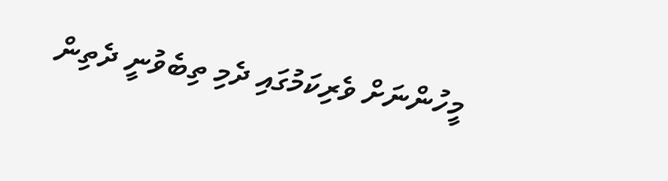މީހުންނަށް ވެރިކަމުގައި ދެމި ތިބެވުނީ ދެތިން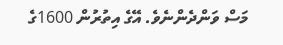މަސް ވަންދެންނެވެ. އޭގެ އިތުރުން 1600ގެ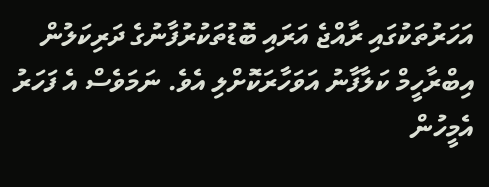އަހަރުތަކުގައި ރާއްޖެ އަރައި ބޮޑުތަކުރުފާނުގެ ދަރިކަލުން އިބްރާހީމް ކަލާފާނު އަވަހާރަކޮށްލި އެވެ. ނަމަވެސް އެ ފަހަރު އެމީހުން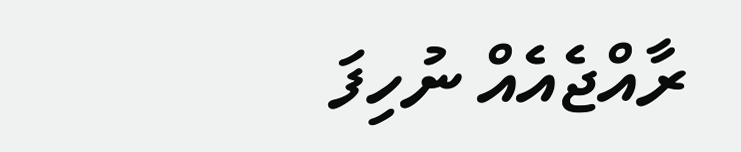ރާއްޖެއެއް ނުހިފަ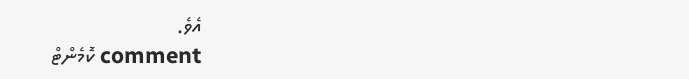އެވެ.
comment ކޮމެންޓް